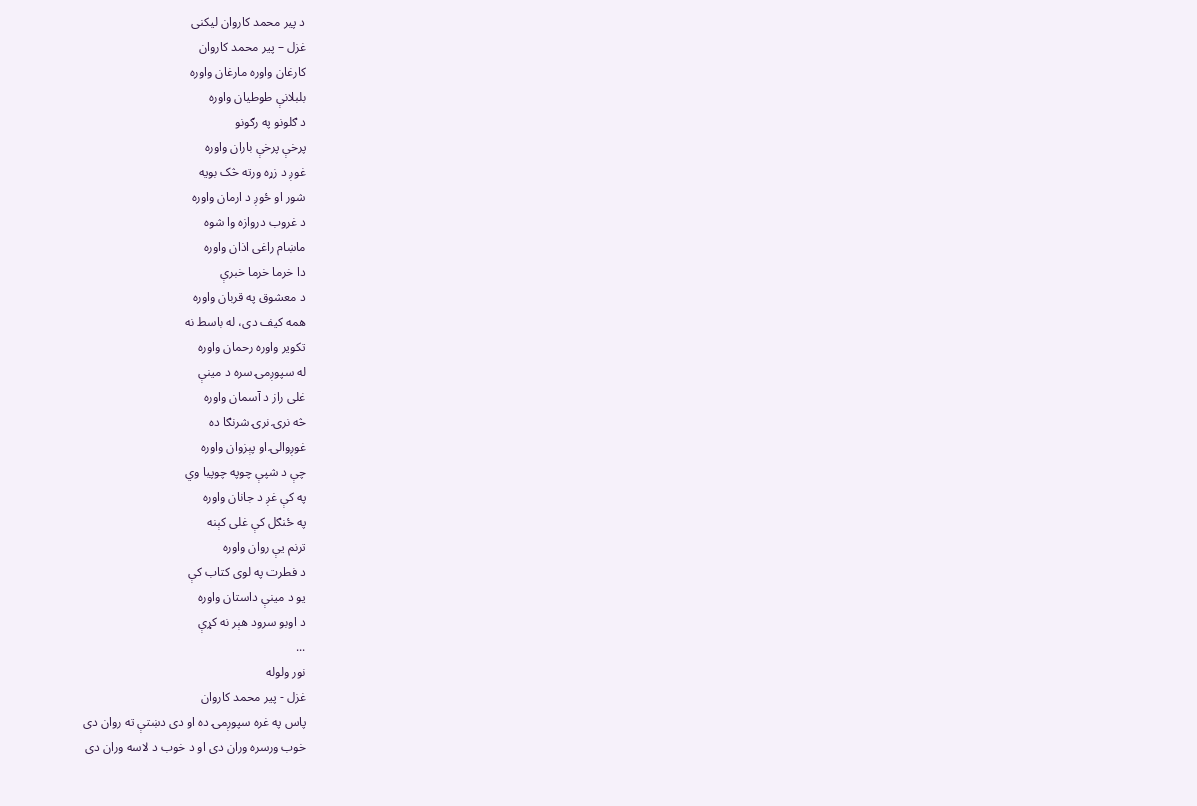د پير محمد کاروان لیکنی
غزل – پير محمد کاروان
کارغان واوره مارغان واوره
بلبلانې طوطیان واوره
د ګلونو په رګونو
پرخې پرخې باران واوره
غوږ د زړه ورته څک بویه
شور او ځوږ د ارمان واوره
د غروب دروازه وا شوه
ماښام راغی اذان واوره
دا خرما خرما خبرې
د معشوق په قربان واوره
همه کیف دی، له باسط نه
تکویر واوره رحمان واوره
له سپوږمۍ سره د مینې
غلی راز د آسمان واوره
څه نرۍ نرۍ شرنګا ده
غوږوالۍ او پېزوان واوره
چې د شپې چوپه چوپیا وي
په کې غږ د جانان واوره
په ځنګل کې غلی کېنه
ترنم یې روان واوره
د فطرت په لوی کتاب کې
یو د مینې داستان واوره
د اوبو سرود هېر نه کړې
...
نور ولوله
غزل - پير محمد کاروان
پاس په غره سپوږمۍ ده او دی دښتې ته روان دی
خوب ورسره وران دی او د خوب د لاسه وران دی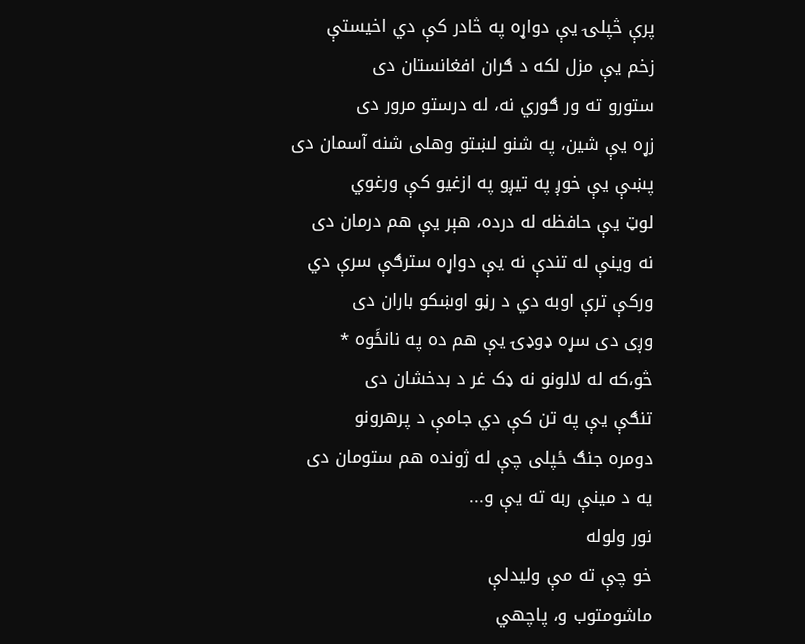پرې څپلۍ یې دواړه په څادر کې دي اخیستې
زخم یې مزل لکه د ګران افغانستان دی
ستورو ته ور ګوري نه، له درستو مرور دی
زړه یې شین، په شنو لښتو وهلی شنه آسمان دی
پښې یې خوږ په تیږو په ازغیو کې ورغوي
لوټ یې حافظه له درده، هېر یې هم درمان دی
نه وینې له تندې نه یې دواړه سترګې سرې دي
ورکې ترې اوبه دي د رڼو اوښکو باران دی
وږی دی سړه ډوډۍ یې هم ده په نانځَوه *
څو،که له لالونو نه ډک غر د بدخشان دی
تنګې یې په تن کې دي جامې د پرهرونو
دومره جنګ ځپلی چې له ژونده هم ستومان دی
یه د مینې ربه ته یې و...
نور ولوله
خو چې ته مې ولیدلې
ماشومتوب و، پاچهي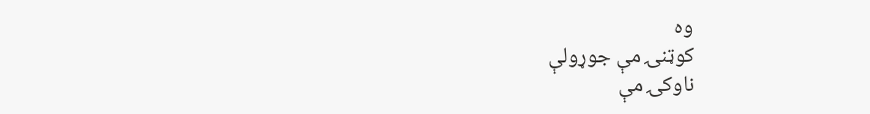وه
کوټنۍ مې جوړولې
ناوکۍ مې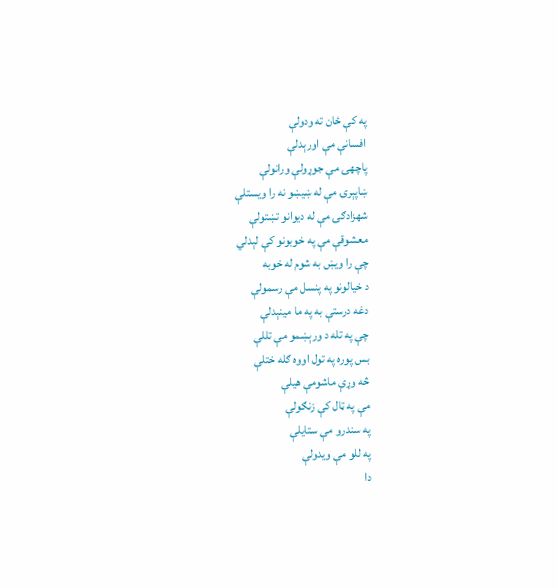په کې ځان ته ودولې
افسانې مې اورېدلې
پاچهۍ مې جوړولې ورانولې
ښاپېرۍ مې له ښیښو نه را ویستلې
شهزادګۍ مې له دیوانو تښتولې
معشوقې مې په خوبونو کې لېدلي
چې را ویښ به شوم له خوبه
د خیالونو په پنسل مې رسمولې
دغه درستې به په ما مینېدلې
چې په تله د ورېښمو مې تللې
بس پوره په تول اووه ګله ختلې
څه وړې ماشومې هیلې
مې په ټال کې زنګولې
په سندرو مې ستایلې
په للو مې ویدولې
دا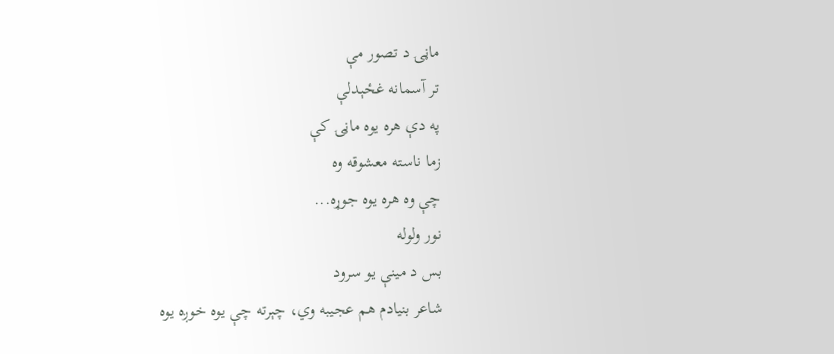ماڼۍ د تصور مې
تر آسمانه غځېدلې
په دې هره یوه ماڼۍ کې
زما ناسته معشوقه وه
چې وه هره یوه جوړه...
نور ولوله
بس د مینې یو سرود
شاعر بنیادم هم عجیبه وي، چېرته چې یوه خوږه یوه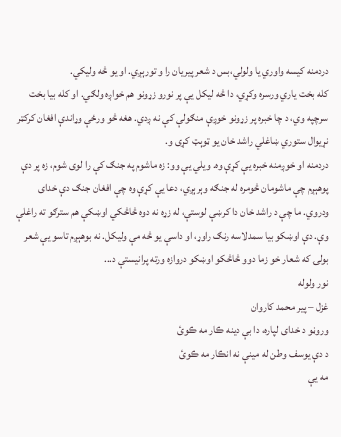دردمنه کیسه واوري یا ولولي،بس د شعر پیریان را و تورېږي. او یو څه ولیکي.
کله بخت یاري ورسره وکړي، دا څه لیکل یې پر نورو زړونو هم خواږه ولګي. او کله بیا بخت سرچپه وي، د چا خبره پر زړونو خوږې منګولې کې نه ږدي. هغه څو ورځې وړاندې افغان کرکټر نړیوال ستوري ښاغلي راشد خان یو ټوېټ کړی و.
دردمنه او خوږمنه خبره یې کړې وه. ویلي یې وو: زه ماشوم په جنګ کې را لوی شوم، زه پر دې پوهېږم چې ماشومان څومره له جنګه وېرېږي، دعا یې کړې وه چې افغان جنګ دې خدای ودروي. ما چې د راشد خان دا کرښې لوستې، له زړه نه دوه څاڅکي اوښکې هم سترګو ته راغلې وې. دې اوښکو بیا سمدلاسه رنګ راوړ، او داسې یو څه مې ولیکل. نه بوهېږم تاسو یې شعر بولۍ که شعار خو زما دوو څاڅکو اوښکو دروازه ورته پرانیستې د...
نور ولوله
غزل – پير محمد کاروان
وروڼو د خدای لپاره، دا بې دینه ڪار مه ڪوئ
د دې یوسف وطن له مینې نه انڪار مه ڪوئ
مه یې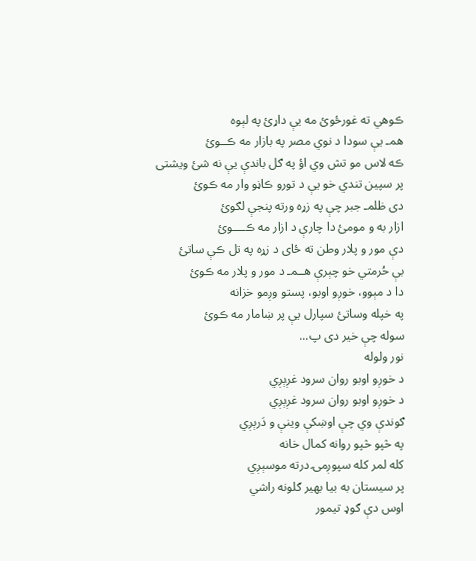ڪوهي ته غورځوئ مه یې داړئ په لېوه
همـ یې سودا د نوي مصر په بازار مه ڪــوئ
ڪه لاس مو تش وي اؤ په ګل باندې یې نه شئ ویشتی
پر سپین تندي خو یې د تورو ڪاڼو وار مه ڪوئ
دی ظلمـ جبر چې په زړه ورته پنجې لګوئ
ازار به و مومئ دا چارې د ازار مه ڪــــوئ
دې مور و پلار وطن ته ځای د زړه په تل ڪې ساتئ
بې حُرمتي خو چېرې هــمـ د مور و پلار مه ڪوئ
دا د مېوو، خوږو اوبو، پستو وږمو خزانه
په خپله وساتئ سپارل یې پر ښامار مه ڪوئ
سوله چې خیر دی پ...
نور ولوله
د خوږو اوبو روان سرود غږېږي
د خوږو اوبو روان سرود غږېږي
ګوندې وي چې اوښکې وینې و دَرېږي
په څپو څپو روانه کمال خانه
کله لمر کله سپوږمۍ درته موسېږي
پر سیستان به بیا بهیر ګلونه راشي
اوس دې ګوډ تیمور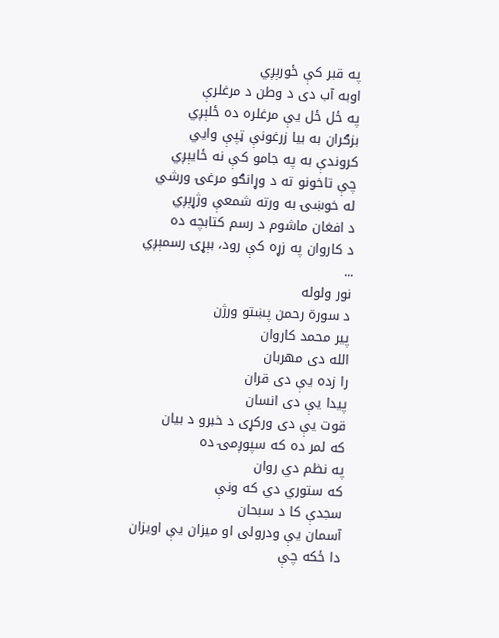په قبر کې ځورېږي
اوبه آب دی د وطن د مرغلرې
په ځل ځل یې مرغلره ده ځلېږي
بزګران به بیا زرغونې ټپې وایي
کروندې به په جامو کې نه ځایېږي
چې تاخونو ته د وړانګو مرغۍ ورشي
له خوښۍ به ورته شمعې وژړېږي
د افغان ماشوم د رسم کتابچه ده
د کاروان په زړه کې رود، بېړۍ رسمېږي
...
نور ولوله
د سورة رحمن پښتو ورژن
پير محمد کاروان
الله دی مهربان
را زده يې دی قران
پيدا يې دی انسان
قوت يې دی ورکړی د خبرو د بيان
که لمر ده که سپوږمۍ ده
په نظم دي روان
که ستوري دي که ونې
سجدې کا د سبحان
آسمان يې ودرولی او ميزان يې اويزان
دا ځکه چې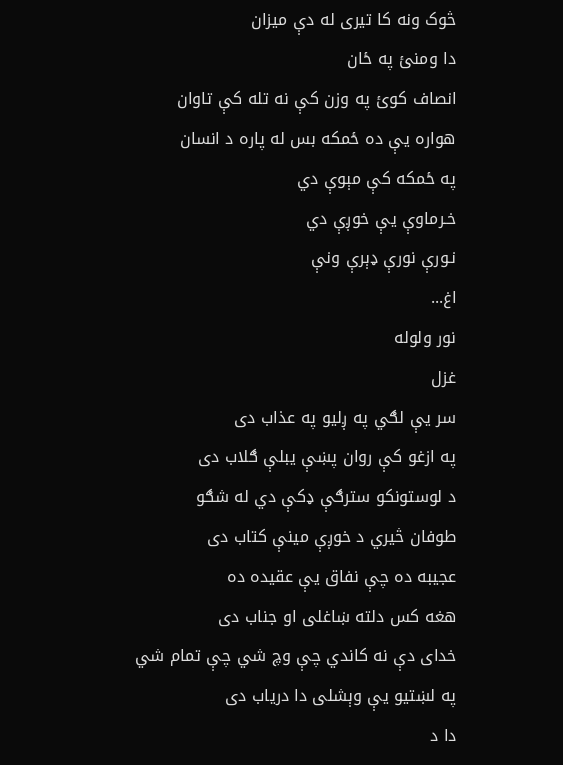څوک ونه کا تيری له دې ميزان
دا ومنئ په ځان
انصاف کوئ په وزن کې نه تله کې تاوان
هواره يې ده ځمکه بس له پاره د انسان
په ځمکه کې مېوې دي
خـرماوې يې خوږې دي
نـورې نورې ډېرې ونې
اغ...
نور ولوله
غزل
سر یې لګي په ږلیو په عذاب دی
په ازغو کې روان پښې یبلې ګلاب دی
د لوستونکو سترګې ډکې دي له شګو
طوفان څیري د خوږې مینې کتاب دی
عجیبه ده چې نفاق یې عقیده ده
هغه کس دلته ښاغلی او جناب دی
خدای دې نه کاندي چې وچ شي چې تمام شي
په لښتیو یې وېشلی دا دریاب دی
دا د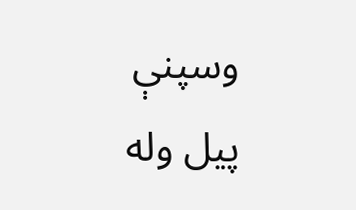وسپنې پیل وله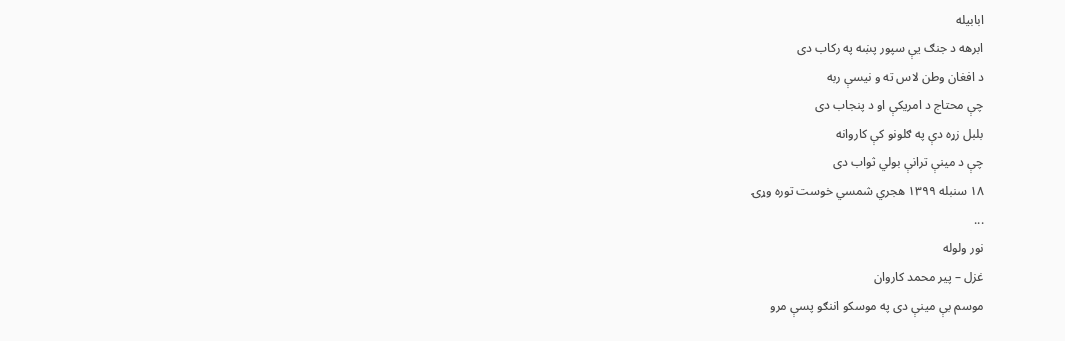ابابیله
ابرهه د جنګ یې سپور پښه په رکاب دی
د افغان وطن لاس ته و نیسې ربه
چې محتاج د امریکې او د پنجاب دی
بلبل زړه دې په ګلونو کې کاروانه
چې د مینې ترانې بولي ثواب دی
۱۸ سنبله ۱۳۹۹ هجري شمسي خوست توره وړۍ
...
نور ولوله
غزل – پير محمد کاروان
موسم بې مینې دی په موسکو اننګو پسې مرو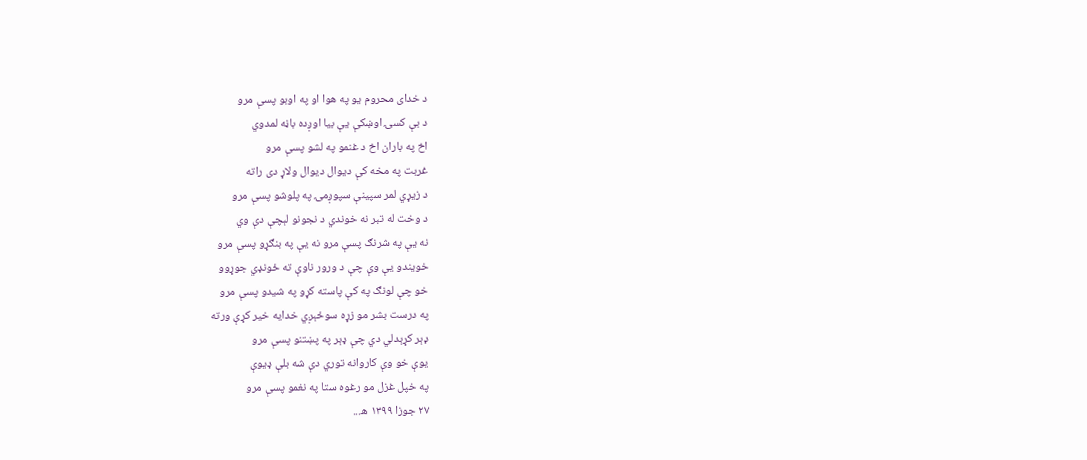د خدای محروم یو په هوا او په اوبو پسې مرو
د بې کسۍ اوښکې یې بیا اوږده باڼه لمدوي
اخ په باران اخ د غنمو په لشو پسې مرو
غربت په مخه کې دیوال دیوال ولاړ دی راته
د زیړي لمر سپینې سپوږمۍ په پلوشو پسې مرو
د وخت له تبر نه خوندي د نجونو لېچې دې وي
نه یې په شرنګ پسې مرو نه یې په بنګړو پسې مرو
خویندو یې وې چې د ورور ناوې ته ځونډي جوړوو
خو چې لونګ په کې پاسته کړو په شیدو پسې مرو
په درست بشر مو زړه سوځېږي خدایه خیر کړې ورته
ډېر کړېدلي دي چې ډېر په پښتنو پسې مرو
یوې خو وې کاروانه توري دې شه بلې ډیوې
په خپل غزل مو رغوه ستا په نغمو پسې مرو
۲۷ جوزا ۱۳۹۹ ه...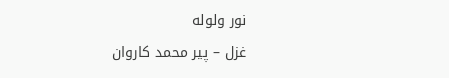نور ولوله
غزل – پير محمد کاروان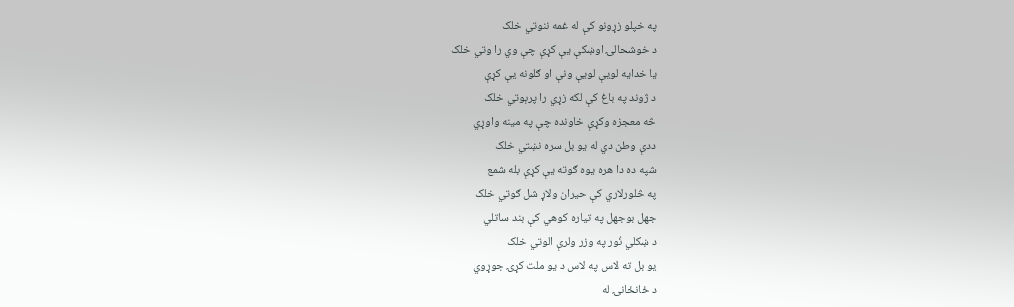په خپلو زړونو کې له غمه ننوتي خلک
د خوشحالۍ اوښکې یې کړې چې وي را وتي خلک
یا خدایه لویې لویې ونې او ګلونه یې کړې
د ژوند په باغ کې لکه زړي را پرېوتي خلک
څه معجزه وکړې خاونده چې په مینه واوړي
ددې وطن دي له یو بل سره نښتي خلک
شپه ده دا هره یوه ګوته یې کړې بله شمع
په څلورلاري کې حیران ولاړ شل ګوتي خلک
جهل بوجهل په تیاره کوهي کې بند ساتلي
د ښکلي نُور په وزر ولرې الوتي خلک
یو بل ته لاس په لاس د یو ملت کړۍ جوړوي
د ځانځانۍ له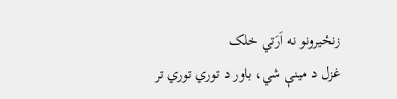زنځیرونو نه اَرَتي خلک
غزل د مینې شي، باور د توري توري تر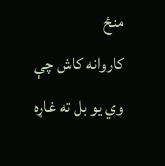منځ
کاروانه کاش چې وي یو بل ته غاړه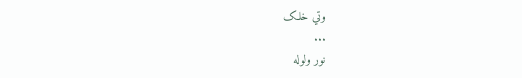وتي خلک
...
نور ولوله